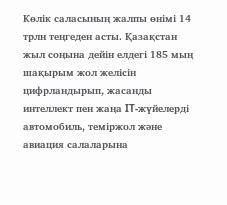Көлік саласының жалпы өнімі 14 трлн теңгеден асты. Қазақстан жыл соңына дейін елдегі 185 мың шақырым жол желісін цифрландырып, жасанды интеллект пен жаңа IT-жүйелерді автомобиль, теміржол және авиация салаларына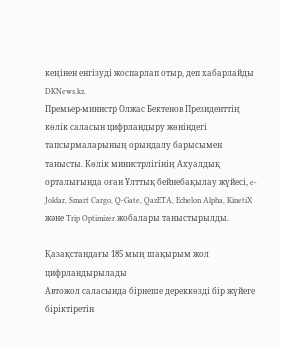кеңінен енгізуді жоспарлап отыр, деп хабарлайды DKNews.kz.
Премьер-министр Олжас Бектенов Президенттің көлік саласын цифрландыру жөніндегі тапсырмаларының орындалу барысымен танысты. Көлік министрлігінің Ахуалдық орталығында оған Ұлттық бейнебақылау жүйесі, e-Joldar, Smart Cargo, Q-Gate, QazETA, Echelon Alpha, KinetiX және Trip Optimizer жобалары таныстырылды.

Қазақстандағы 185 мың шақырым жол цифрландырылады
Автожол саласында бірнеше дереккөзді бір жүйеге біріктіретін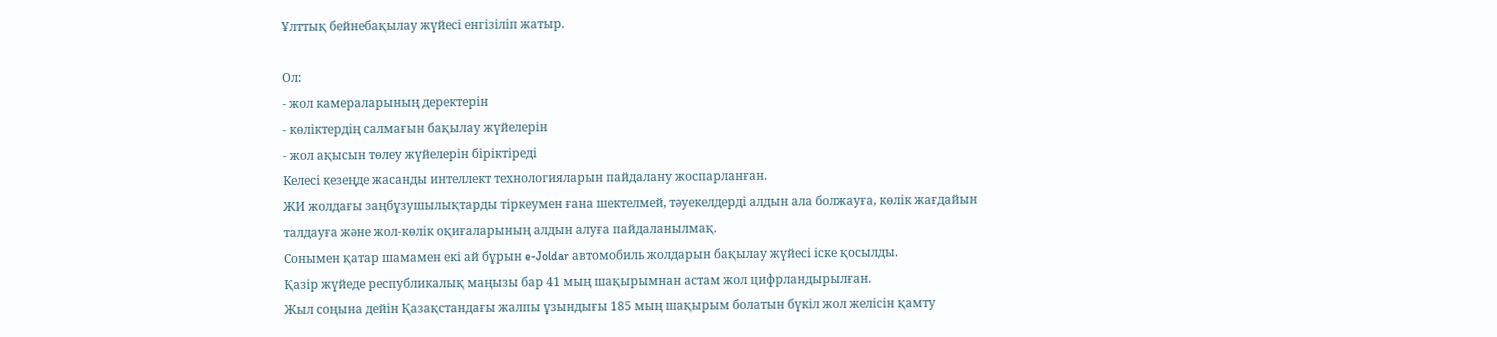Ұлттық бейнебақылау жүйесі енгізіліп жатыр.

Ол:
- жол камераларының деректерін
- көліктердің салмағын бақылау жүйелерін
- жол ақысын төлеу жүйелерін біріктіреді
Келесі кезеңде жасанды интеллект технологияларын пайдалану жоспарланған.
ЖИ жолдағы заңбұзушылықтарды тіркеумен ғана шектелмей, тәуекелдерді алдын ала болжауға, көлік жағдайын талдауға және жол-көлік оқиғаларының алдын алуға пайдаланылмақ.
Сонымен қатар шамамен екі ай бұрын e-Joldar автомобиль жолдарын бақылау жүйесі іске қосылды.
Қазір жүйеде республикалық маңызы бар 41 мың шақырымнан астам жол цифрландырылған.
Жыл соңына дейін Қазақстандағы жалпы ұзындығы 185 мың шақырым болатын бүкіл жол желісін қамту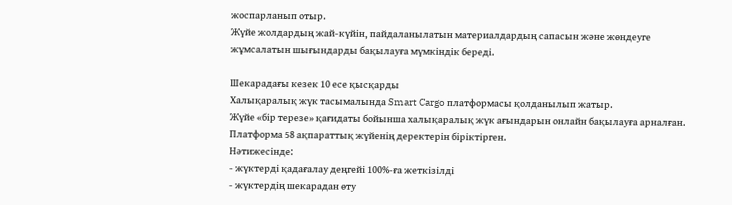жоспарланып отыр.
Жүйе жолдардың жай-күйін, пайдаланылатын материалдардың сапасын және жөндеуге жұмсалатын шығындарды бақылауға мүмкіндік береді.

Шекарадағы кезек 10 есе қысқарды
Халықаралық жүк тасымалында Smart Cargo платформасы қолданылып жатыр.
Жүйе «бір терезе» қағидаты бойынша халықаралық жүк ағындарын онлайн бақылауға арналған.
Платформа 58 ақпараттық жүйенің деректерін біріктірген.
Нәтижесінде:
- жүктерді қадағалау деңгейі 100%-ға жеткізілді
- жүктердің шекарадан өту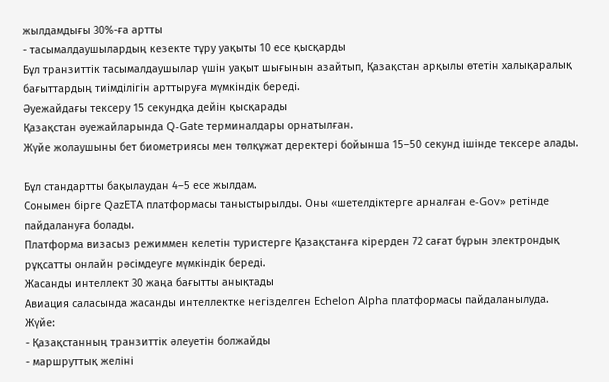жылдамдығы 30%-ға артты
- тасымалдаушылардың кезекте тұру уақыты 10 есе қысқарды
Бұл транзиттік тасымалдаушылар үшін уақыт шығынын азайтып, Қазақстан арқылы өтетін халықаралық бағыттардың тиімділігін арттыруға мүмкіндік береді.
Әуежайдағы тексеру 15 секундқа дейін қысқарады
Қазақстан әуежайларында Q-Gate терминалдары орнатылған.
Жүйе жолаушыны бет биометриясы мен төлқұжат деректері бойынша 15–50 секунд ішінде тексере алады.

Бұл стандартты бақылаудан 4–5 есе жылдам.
Сонымен бірге QazETA платформасы таныстырылды. Оны «шетелдіктерге арналған e-Gov» ретінде пайдалануға болады.
Платформа визасыз режиммен келетін туристерге Қазақстанға кірерден 72 сағат бұрын электрондық рұқсатты онлайн рәсімдеуге мүмкіндік береді.
Жасанды интеллект 30 жаңа бағытты анықтады
Авиация саласында жасанды интеллектке негізделген Echelon Alpha платформасы пайдаланылуда.
Жүйе:
- Қазақстанның транзиттік әлеуетін болжайды
- маршруттық желіні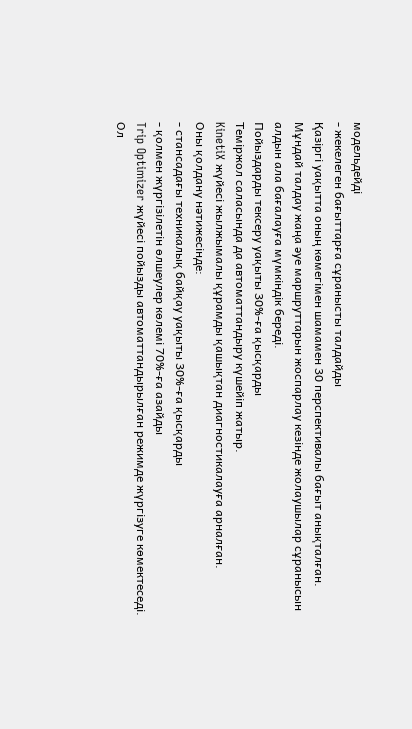модельдейді
- жекелеген бағыттарға сұранысты талдайды
Қазіргі уақытта оның көмегімен шамамен 30 перспективалы бағыт анықталған.
Мұндай талдау жаңа әуе маршруттарын жоспарлау кезінде жолаушылар сұранысын алдын ала бағалауға мүмкіндік береді.
Пойыздарды тексеру уақыты 30%-ға қысқарды
Теміржол саласында да автоматтандыру күшейіп жатыр.
KinetiX жүйесі жылжымалы құрамды қашықтан диагностикалауға арналған.
Оны қолдану нәтижесінде:
- стансадағы техникалық байқау уақыты 30%-ға қысқарды
- қолмен жүргізілетін өлшеулер көлемі 70%-ға азайды
Trip Optimizer жүйесі пойызды автоматтандырылған режимде жүргізуге көмектеседі.
Ол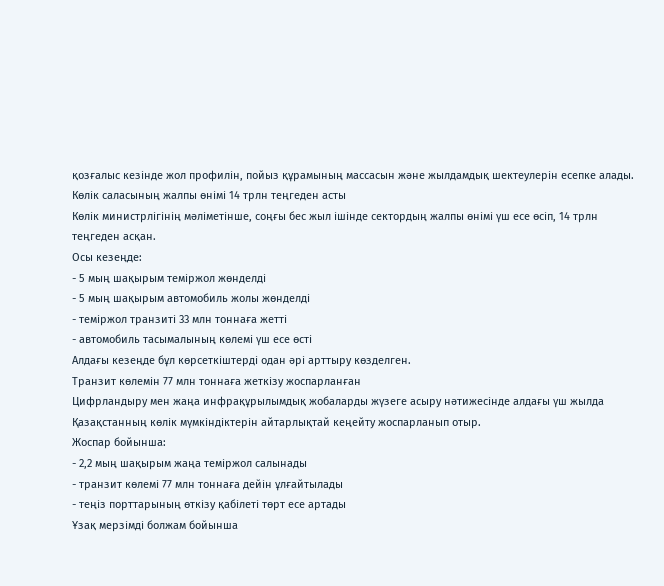қозғалыс кезінде жол профилін, пойыз құрамының массасын және жылдамдық шектеулерін есепке алады.
Көлік саласының жалпы өнімі 14 трлн теңгеден асты
Көлік министрлігінің мәліметінше, соңғы бес жыл ішінде сектордың жалпы өнімі үш есе өсіп, 14 трлн теңгеден асқан.
Осы кезеңде:
- 5 мың шақырым теміржол жөнделді
- 5 мың шақырым автомобиль жолы жөнделді
- теміржол транзиті 33 млн тоннаға жетті
- автомобиль тасымалының көлемі үш есе өсті
Алдағы кезеңде бұл көрсеткіштерді одан әрі арттыру көзделген.
Транзит көлемін 77 млн тоннаға жеткізу жоспарланған
Цифрландыру мен жаңа инфрақұрылымдық жобаларды жүзеге асыру нәтижесінде алдағы үш жылда Қазақстанның көлік мүмкіндіктерін айтарлықтай кеңейту жоспарланып отыр.
Жоспар бойынша:
- 2,2 мың шақырым жаңа теміржол салынады
- транзит көлемі 77 млн тоннаға дейін ұлғайтылады
- теңіз порттарының өткізу қабілеті төрт есе артады
Ұзақ мерзімді болжам бойынша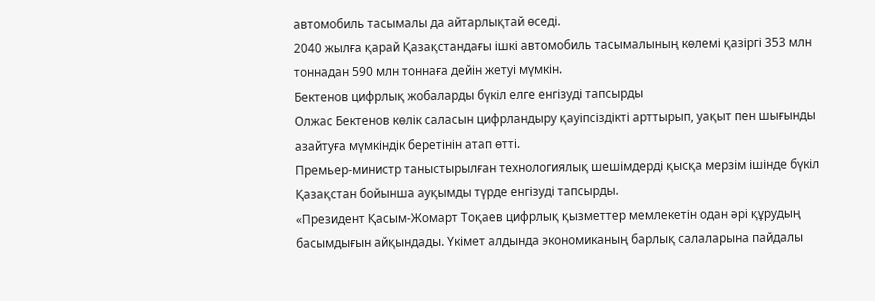автомобиль тасымалы да айтарлықтай өседі.
2040 жылға қарай Қазақстандағы ішкі автомобиль тасымалының көлемі қазіргі 353 млн тоннадан 590 млн тоннаға дейін жетуі мүмкін.
Бектенов цифрлық жобаларды бүкіл елге енгізуді тапсырды
Олжас Бектенов көлік саласын цифрландыру қауіпсіздікті арттырып, уақыт пен шығынды азайтуға мүмкіндік беретінін атап өтті.
Премьер-министр таныстырылған технологиялық шешімдерді қысқа мерзім ішінде бүкіл Қазақстан бойынша ауқымды түрде енгізуді тапсырды.
«Президент Қасым-Жомарт Тоқаев цифрлық қызметтер мемлекетін одан әрі құрудың басымдығын айқындады. Үкімет алдында экономиканың барлық салаларына пайдалы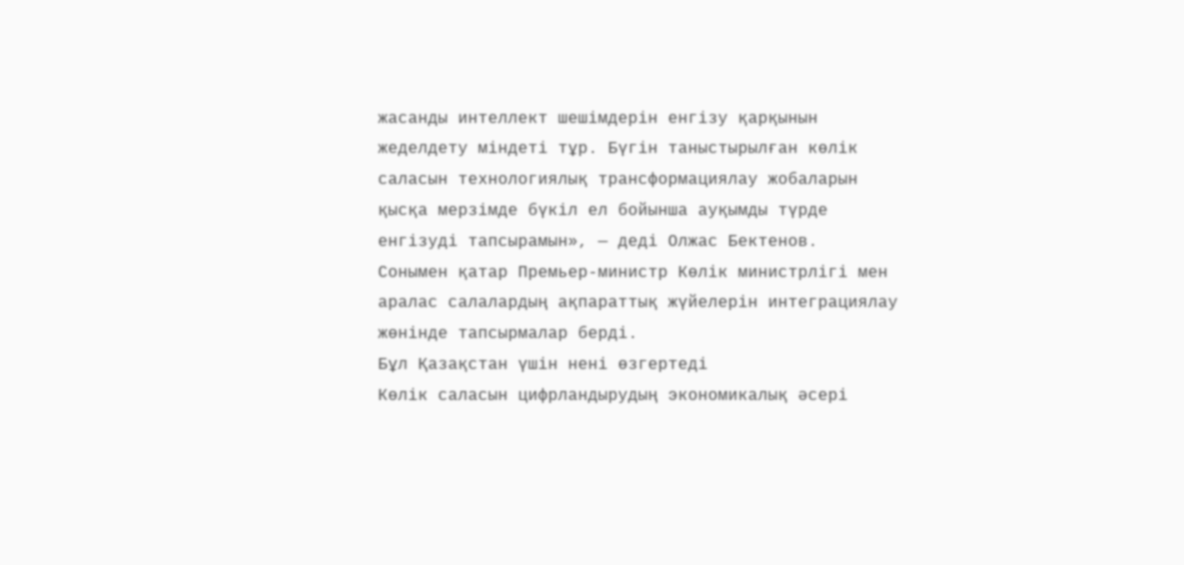жасанды интеллект шешімдерін енгізу қарқынын жеделдету міндеті тұр. Бүгін таныстырылған көлік саласын технологиялық трансформациялау жобаларын қысқа мерзімде бүкіл ел бойынша ауқымды түрде енгізуді тапсырамын», — деді Олжас Бектенов.
Сонымен қатар Премьер-министр Көлік министрлігі мен аралас салалардың ақпараттық жүйелерін интеграциялау жөнінде тапсырмалар берді.
Бұл Қазақстан үшін нені өзгертеді
Көлік саласын цифрландырудың экономикалық әсері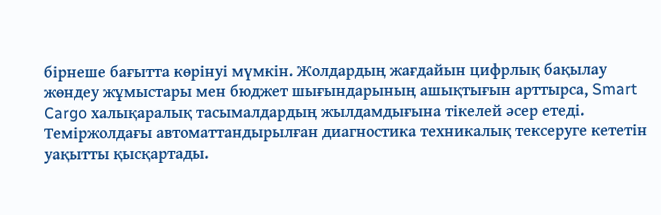бірнеше бағытта көрінуі мүмкін. Жолдардың жағдайын цифрлық бақылау жөндеу жұмыстары мен бюджет шығындарының ашықтығын арттырса, Smart Cargo халықаралық тасымалдардың жылдамдығына тікелей әсер етеді.
Теміржолдағы автоматтандырылған диагностика техникалық тексеруге кететін уақытты қысқартады.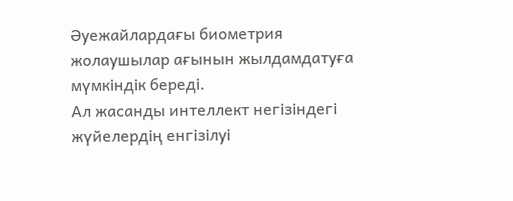Әуежайлардағы биометрия жолаушылар ағынын жылдамдатуға мүмкіндік береді.
Ал жасанды интеллект негізіндегі жүйелердің енгізілуі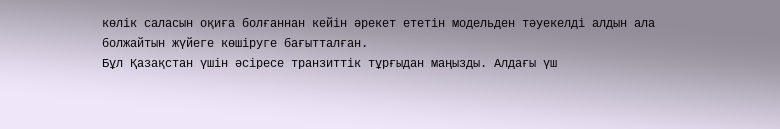көлік саласын оқиға болғаннан кейін әрекет ететін модельден тәуекелді алдын ала болжайтын жүйеге көшіруге бағытталған.
Бұл Қазақстан үшін әсіресе транзиттік тұрғыдан маңызды. Алдағы үш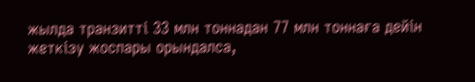жылда транзитті 33 млн тоннадан 77 млн тоннаға дейін жеткізу жоспары орындалса,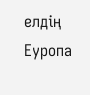елдің Еуропа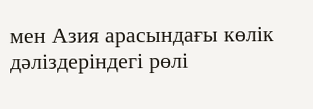мен Азия арасындағы көлік дәліздеріндегі рөлі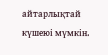айтарлықтай күшеюі мүмкін.